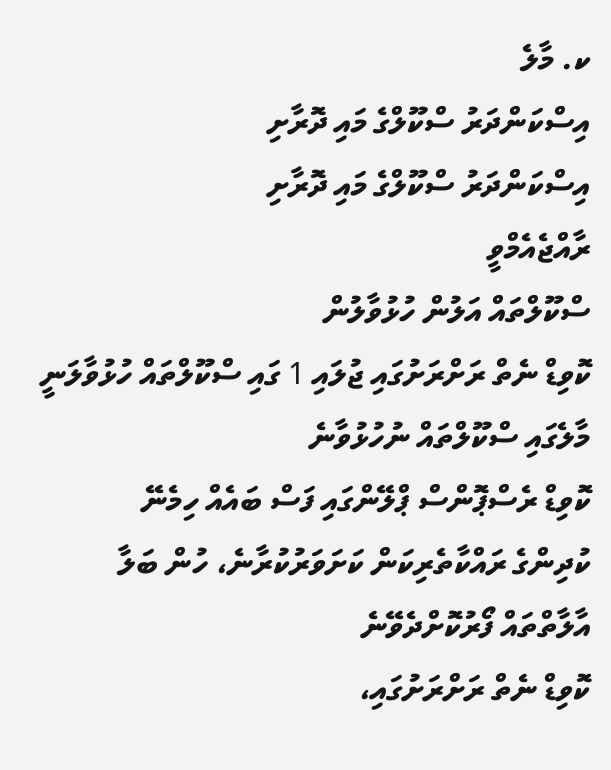ކ. މާލެ
އިސްކަންދަރު ސްކޫލްގެ މައި ދޮރާށި
އިސްކަންދަރު ސްކޫލްގެ މައި ދޮރާށި
ރާއްޖެއެމްވީ
ސްކޫލްތައް އަލުން ހުޅުވާލުން
ކޮވިޑް ނެތް ރަށްރަށުގައި ޖުލައި 1 ގައި ސްކޫލްތައް ހުޅުވާލަނީ
މާލެގައި ސްކޫލްތައް ނުހުޅުވާނެ
ކޮވިޑް ރެސްޕޮންސް ޕްލޭންގައި ފަސް ބައެއް ހިމެނޭ
ކުދިންގެ ރައްކާތެރިކަން ކަށަވަރުކުރާނެ، ހުން ބަލާ އާލާތްތައް ފޯރުކޮށްދެވޭނެ
ކޮވިޑް ނެތް ރަށްރަށުގައި،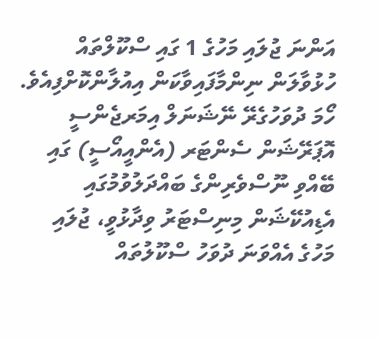އަންނަ ޖުލައި މަހުގެ 1 ގައި ސްކޫލްތައް ހުޅުވާލަން ނިންމާފައިވާކަން އިއުލާންކޮށްފިއެވެ.
ހޯމަ ދުވަހުގެރޭ ނޭޝަނަލް އިމަރޖެންސީ އޮޕަރޭޝަން ސެންޓަރ (އެންއީއޯސީ) ގައި ބޭއްވި ނޫސްވެރިންގެ ބައްދަލުވުމުގައި އެޑިއުކޭޝަން މިނިސްޓަރު ވިދާޅުވީ، ޖުލައި މަހުގެ އެއްވަނަ ދުވަހު ސްކޫލުތައް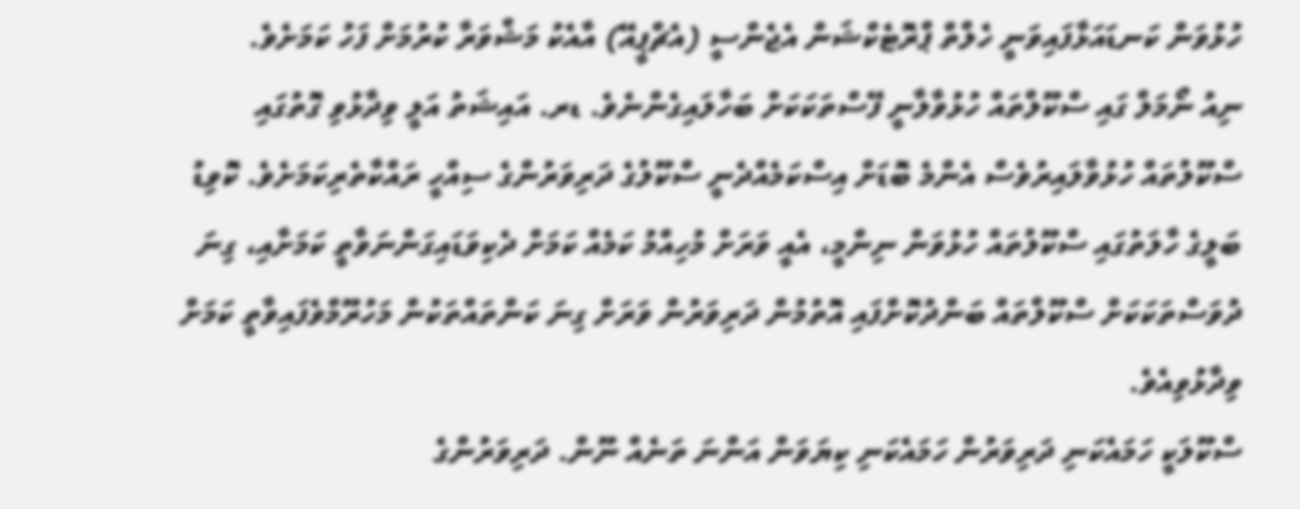ހުޅުވަން ކަނޑައަޅާފައިވަނީ ހެލްތް ޕްރޮޓެކްޝަން އެޖެންސީ (އެޗްޕީއޭ) އާއެކު މަޝްވަރާ ކުރުމަށް ފަހު ކަމަށެވެ.
ނިއު ނޯމަލް ގައި ސްކޫލްތައް ހުޅުވާލާނީ ފޭސްތަކަކަށް ބަހާލައިގެންނެވެ. ޑރ. އައިޝަތު އަލީ ވިދާޅުވި ގޮތުގައި ސްކޫލުތައް ހުޅުވާލައިރުވެސް އެންމެ ބޮޑަށް އިސްކަމެއްދެނީ ސްކޫލުގެ ދަރިވަރުންގެ ސިއްހީ ރައްކާތެރިކަމަށެވެ. ކޮވިޑު ބަލީގެ ހާލަތުގައި ސްކޫލުތައް ހުޅުވަން ނިންމީ، އެއީ ވަރަށް މުހިއްމު ކަމެއް ކަމަށް ދެކިވަޑައިގަންނަވާތީ ކަމަށާއި، ގިނަ ދުވަސްތަކަކަށް ސްކޫލްތައް ބަންދުކޮށްފައި އޮތުމުން ދަރިވަރުން ވަރަށް ގިނަ ކަންތައްތަކުން މަހުރޫމްވެފައިވާތީ ކަމަށް ވިދާޅުވިއެވެ.
ސްކޫލަކީ ހަމައެކަނި ދަރިވަރުން ހަމައެކަނި ކިޔަވަން އަންނަ ތަނެއް ނޫން. ދަރިވަރުންގެ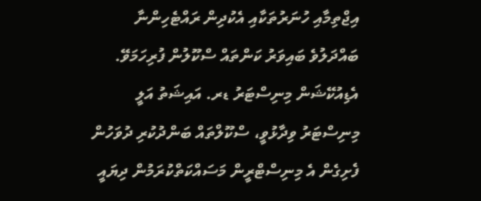އިޖްތިމާއި ހުނަރުތަކާއި އެކުދިން ރައްޓެހިންނާ ބައްދަލުވެ ބައިވަރު ކަންތައް ސްކޫލުން ފުރިހަމަވޭ.
އެޑިއުކޭޝަން މިނިސްޓަރު ޑރ. އައިޝަތު އަލީ
މިނިސްޓަރު ވިދާޅުވީ، ސްކޫލްތައް ބަންދުކުރި ދުވަހުން ފެށިގެން އެ މިނިސްޓްރީން މަސައްކަތްކުރަމުން ދިޔައީ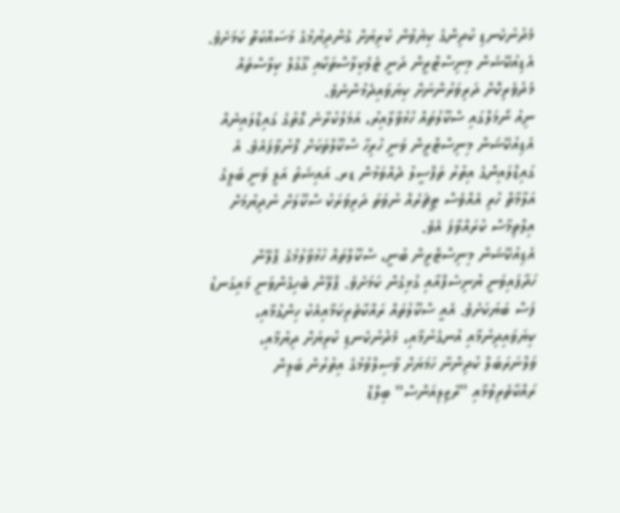މެދުނުކެނޑި ކުދިންގެ ކިޔެވުން ކުރިޔަށް ގެންދިޔުމުގެ މަސައްކަތް ކަމަށެވެ. އެޑިއުކޭޝަން މިނިސްޓްރީން ދަނީ ޓެލެކިލާސްތަކާއި ގޫގުލް ކިލާސްތައް މެދުވެރިކޮށް ދަރިވަރުންނަށް ކިޔަވައިދެމުންނެވެ.
ނިއު ނޯމަލްގައި ސްކޫލުތައް ހުޅުވާލާއިރު، އަމަލުކުރާނެ ގޮތުގެ ގައިޑްލައިނެއް އެޑިއުކޭޝަން މިނިސްޓްރީން ވަނީ ހުރިހާ ސްކޫލްތަކަށް ފޮނުވާފައެވެ. އެ ގައިޑްލައިންގެ އިތުރު ތަފްސީލު ދެއްވަމުން ޑރ. އައިޝަތު އަލީ ވަނީ ބަލީގެ އަލާމާތް ހުރި އެއްވެސް ޓީޗަރެއް ނުވަތަ ދަރިވަރަކު ސްކޫލަށް ނުދިޔުމަށް އިލްތިމާސް ކުރައްވާފަ އެވެ.
އެޑިއުކޭޝަން މިނިސްޓްރީން ބުނީ، ސްކޫލްތައް ހުޅުވާލުމުގެ ޕްލޭން ހަދާފައިވަނީ ޔުނިސެފްއާއި ގުޅިގެން ކަމަށެވެ. ޕްލޭން ބެހިގެންވަނީ މައިގަނޑު ފަސް ބަޔަކަށެވެ. އެއީ ސްކޫލުތައް ރައްކާތެރިކަމާއިއެކު ހިންގުމާއި، ކިޔަވައިދިނުމާއި އުނގެނުމާއި، މެދުނުކެނޑި ކުރިޔަށް ދިޔުމާއި، ވަލްނަރަބަލް ކުދިންނާ ހަމަޔަށް ވާސިލްވުމުގެ އިތުރުން ބަލިން ރައްކާތެރިވުމާއި ''ރެޒިލިއަންސް'' ބިލްޑް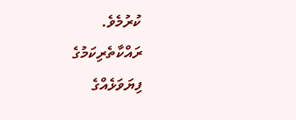ކުރުމެވެ.
ރައްކާތެރިކަމުގެ ފިޔަވަޅެއްގެ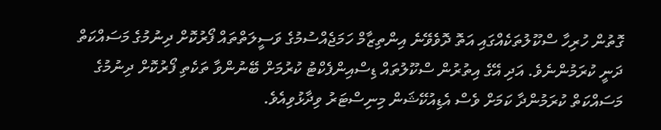ގޮތުން ހުރިހާ ސްކޫލުތަކެއްގައި އަތޮ ދޮވެވޭނެ އިންތިޒާމް ހަމަޖެއްސުމުގެ ވަސީލަތްތައް ފޯރުކޮށް ދިނުމުގެ މަސައްކަތް ދަނީ ކުރަމުންނެވެ. އަދި އޭގެ އިތުރުން ސްކޫލުތައް ޑިސްއިންފެކްޓު ކުރުމަށް ބޭނުންވާ ތަކެތި ފޯރުކޮށް ދިނުމުގެ މަސައްކަތް ކުރަމުންދާ ކަމަށް ވެސް އެޑިއުކޭޝަން މިނިސްޓަރު ވިދާޅުވިއެވެ.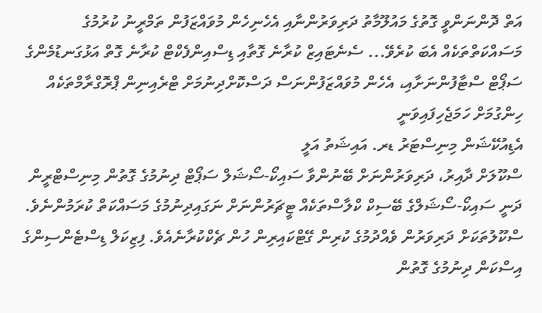އަތް ދޮންނަންވީ ގޮތުގެ މައުލޫމާތު ދަރިވަރުންނާއި އެހެނިހެން މުވައްޒަފުން ތަމްރީނު ކުރުމުގެ މަސައްކަތްތަކެއް އެބަ ކުރެވޭ... ސެނެޓައިޒް ކުރާނެ ގޮތާއި ޑިސްއިންފެކްޓް ކުރާނެ ގޮތް އަޅުގަނޑުމެންގެ ސަޕޯޓް ސްޓާފުންނަށާއި، އެހެން މުވައްޒަފުންނަސް ދަސްކޮށްދިނުމަށް ޓްރެއިނިން ޕްރޮގްރާމްތަކެއް ހިންގުމަށް ހަމަޖެހިފައިވަނީ
އެޑިއުކޭޝަން މިނިސްޓަރު ޑރ. އައިޝަތު އަލީ
ސްކޫލަށް ދާއިރު، ދަރިވަރުންނަށް ބޭނުންވާ ސައިކޯ-ސޯޝަލް ސަޕޯޓް ދިނުމުގެ ގޮތުން މިނިސްޓްރީން ދަނީ ސައިކޯ-ސޯޝަލްގެ ބޭސިކް ކްލާސްތަކެއް ޓީޗަރުންނަށް ނަގައިދިނުމުގެ މަސައްކަތް ކުރަމުންނެވެ.
ސްކޫލުތަކަށް ދަރިވަރުން ވެއްދުމުގެ ކުރިން ގޭޓްކައިރިން ހުން ޗެކްކުރާނެއެވެ. ފިޒިކަލް ޑިސްޓެންސިންގެ އިސްކަން ދިނުމުގެ ގޮތުން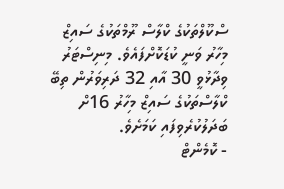ސްކޫލްތަކުގެ ކްލާސް ރޫމްތަކުގެ ސައިޒް މިހާރު ވަނީ ކުޑަކޮށްފައެވެ. މިނިސްޓަރު ވިދާޅުވީ 30 އާއި 32 ދަރިވަރުން ތިބޭ ކްލާސްތަކުގެ ސައިޒް މިހާރު 16ށް ބަދަލުކުރެވިފައި ކަމަށެވެ.
- ކޮމެންޓް